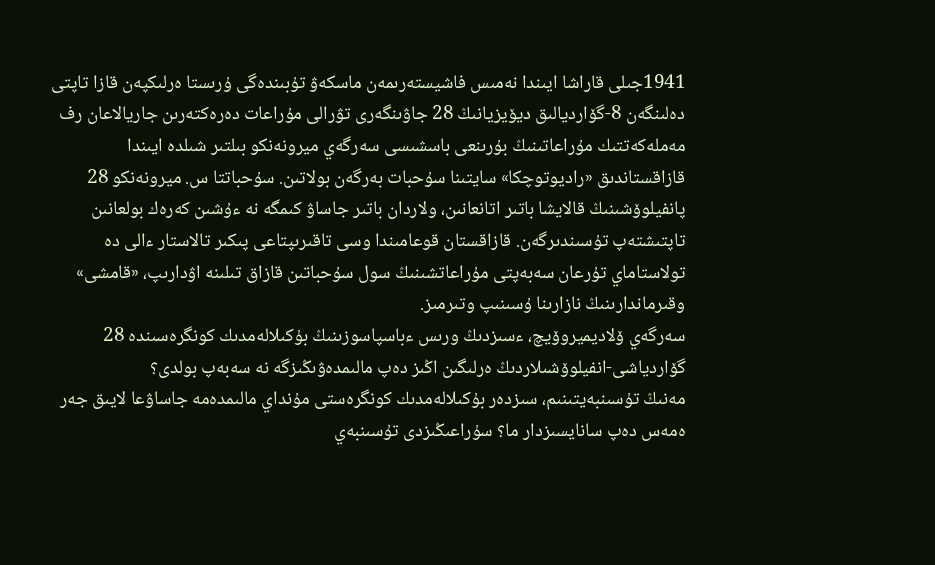1941جىلى قاراشا ايىندا نەمىس فاشيستەرىمەن ماسكەۋ تۇبىندەگى ۇرىستا ەرلىكپەن قازا تاپتى دەلىنگەن 8-گۆارديالىق ديۆيزيانىڭ 28 جاۋىنگەرى تۋرالى مۇراعات دەرەكتەرىن جاريالاعان رف مەملەكەتتىك مۇراعاتىنىڭ بۇرىنعى باسشىسى سەرگەي ميرونەنكو بىلتىر شىلدە ايىندا قازاقستاندىق «راديوتوچكا» سايتىنا سۇحبات بەرگەن بولاتىن. سۇحباتتا س. ميرونەنكو 28 پانفيلوۆشىنىڭ قالايشا باتىر اتانعانىن، ولاردان باتىر جاساۋ كىمگە نە ءۇشىن كەرەك بولعانىن تاپتىشتەپ تۇسىندىرگەن. قازاقستان قوعامىندا وسى تاقىرىپتاعى پىكىر تالاستار ءالى دە تولاستاماي تۇرعان سەبەپتى مۇراعاتشىنىڭ سول سۇحباتىن قازاق تىلىنە اۋدارىپ، «قامشى» وقىرماندارىنىڭ نازارىنا ۇسىنىپ وتىرمىز.
سەرگەي ۆلاديميروۆيچ، ءسىزدىڭ ورىس ءباسپاسوزىنىڭ بۇكىلالەمدىك كونگرەسىندە 28 گۆاردياشى-انفيلوۆشىلاردىڭ ەرلىگىن اڭىز دەپ مالىمدەۋىڭىزگە نە سەبەپ بولدى؟
مەنىڭ تۇسىنبەيتىنىم، سىزدەر بۇكىلالەمدىك كونگرەستى مۇنداي مالىمدەمە جاساۋعا لايىق جەر ەمەس دەپ سانايسىزدار ما؟ سۇراعىڭىزدى تۇسىنبەي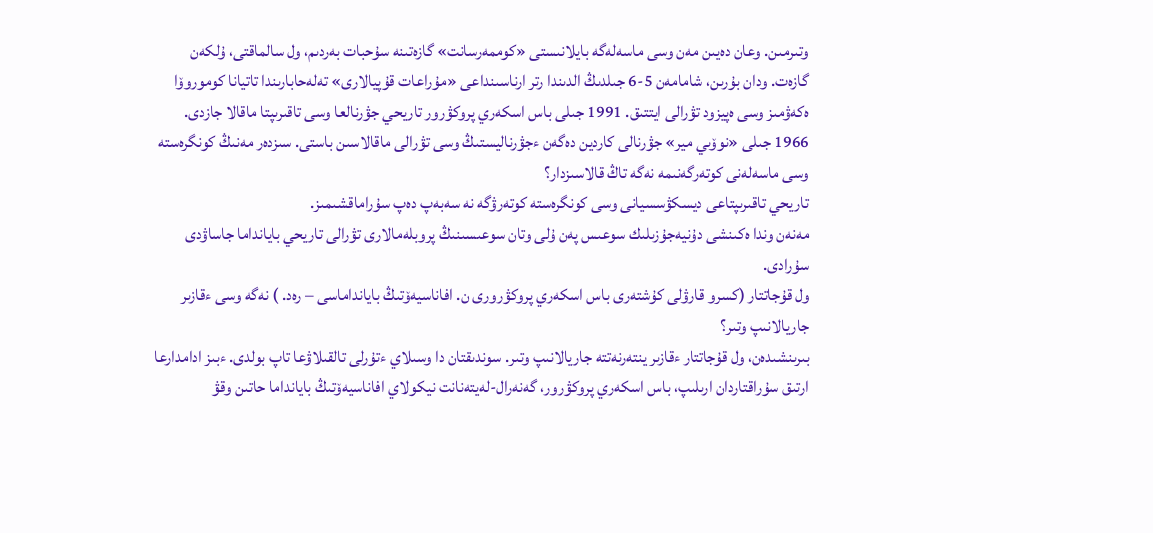وتىرمىن. وعان دەيىن مەن وسى ماسەلەگە بايلانىستى «كوممەرسانت» گازەتىنە سۇحبات بەردىم، ول سالماقتى، ۇلكەن گازەت. ودان بۇرىن، شامامەن 5-6 جىلدىڭ الدىندا رتر ارناسىنداعى «مۇراعات قۇپيالارى» تەلەحابارىندا تاتيانا كوموروۆا ەكەۋمىز وسى ەپيزود تۋرالى ايتتىق. 1991 جىلى باس اسكەري پروكۋرور تاريحي جۋرنالعا وسى تاقىرىپتا ماقالا جازدى. 1966 جىلى «نوۆىي مير» جۋرنالى كاردين دەگەن ءجۋرناليستىڭ وسى تۋرالى ماقالاسىن باستى. سىزدەر مەنىڭ كونگرەستە وسى ماسەلەنى كوتەرگەنىمە نەگە تاڭ قالاسىزدار؟
تاريحي تاقىرىپتاعى ديسكۋسسيانى وسى كونگرەستە كوتەرۋگە نە سەبەپ دەپ سۇراماقشىمىز.
مەنەن وندا ەكىنشى دۇنيەجۇزىلىك سوعىس پەن ۇلى وتان سوعىسىنىڭ پروبلەمالارى تۋرالى تاريحي بايانداما جاساۋدى سۇرادى.
ول قۇجاتتار (كسرو قارۋلى كۇشتەرى باس اسكەري پروكۋرورى ن. افاناسيەۆتىڭ بايانداماسى – رەد. ) نەگە وسى ءقازىر جاريالانىپ وتىر؟
بىرىنشىدەن، ول قۇجاتتار ءقازىر ينتەرنەتتە جاريالانىپ وتىر. سوندىقتان دا وسىلاي ءتۇرلى تالقىلاۋعا تاپ بولدى. ءبىز ادامدارعا ارتىق سۇراقتاردان ارىلىپ، باس اسكەري پروكۋرور، گەنەرال-لەيتەنانت نيكولاي افاناسيەۆتىڭ بايانداما حاتىن وقۋ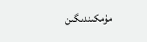مۇمكىندىگىن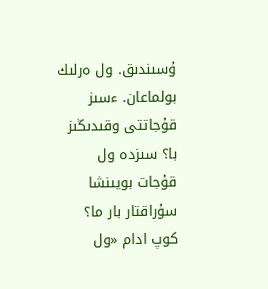ۇسىندىق. ول ەرلىك بولماعان. ءسىز قۇجاتتى وقىدىڭىز با؟ سىزدە ول قۇجات بويىنشا سۇراقتار بار ما؟
كوپ ادام «ول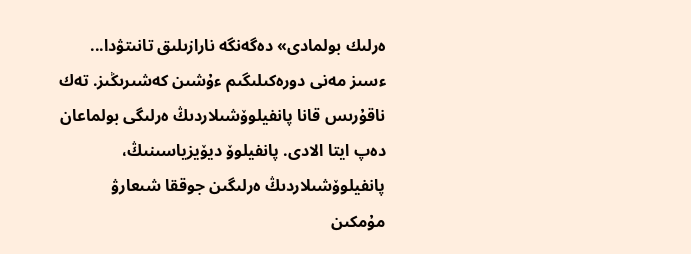ەرلىك بولمادى» دەگەنگە نارازىلىق تانىتۋدا...
ءسىز مەنى دورەكىلىگىم ءۇشىن كەشىرىڭىز. تەك ناقۇرىس قانا پانفيلوۆشىلاردىڭ ەرلىگى بولماعان دەپ ايتا الادى. پانفيلوۆ ديۆيزياسىنىڭ، پانفيلوۆشىلاردىڭ ەرلىگىن جوققا شىعارۋ مۇمكىن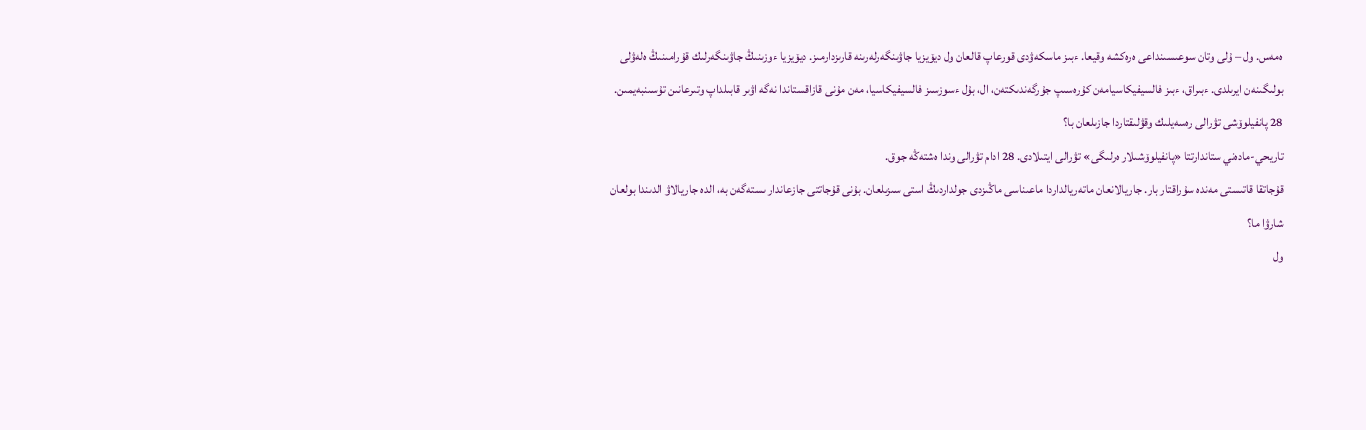ەمەس. ول – ۇلى وتان سوعىسىنداعى ەرەكشە وقيعا. ءبىز ماسكەۋدى قورعاپ قالعان ول ديۆيزيا جاۋىنگەرلەرىنە قارىزدارمىز. ديۆيزيا ءوزىنىڭ جاۋىنگەرلىك قۇرامىنىڭ ەلەۋلى بولىگىنەن ايرىلدى. ءبىراق، ءبىز فالسيفيكاسيامەن كۇرەسىپ جۇرگەندىكتەن، ال، بۇل ءسوزسىز فالسيفيكاسيا، مەن مۇنى قازاقستاندا نەگە اۋىر قابىلداپ وتىرعانىن تۇسىنبەيمىن.
28 پانفيلوۆشى تۋرالى رەسەيلىك وقۋلىقتاردا جازىلعان با؟
تاريحي-مادەني ستاندارتتا «پانفيلوۆشىلار ەرلىگى» تۋرالى ايتىلادى. 28 ادام تۋرالى وندا ەشتەڭە جوق.
قۇجاتقا قاتىستى مەندە سۇراقتار بار. جاريالانعان ماتەريالداردا ماعىناسى ماڭىزدى جولداردىڭ استى سىزىلعان. بۇنى قۇجاتتى جازعاندار ىستەگەن بە، الدە جاريالاۋ الدىندا بولعان شارۋا ما؟
ول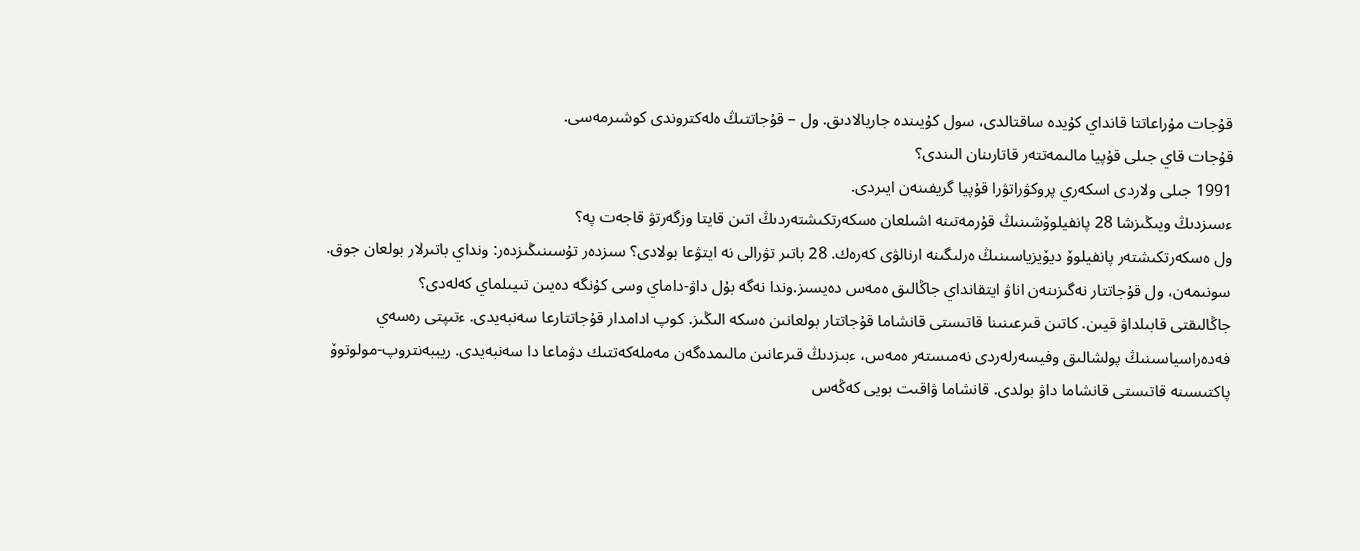قۇجات مۇراعاتتا قانداي كۇيدە ساقتالدى، سول كۇيىندە جاريالادىق. ول – قۇجاتتىڭ ەلەكتروندى كوشىرمەسى.
قۇجات قاي جىلى قۇپيا مالىمەتتەر قاتارىنان الىندى؟
1991 جىلى ولاردى اسكەري پروكۋراتۋرا قۇپيا گريفىنەن ايىردى.
ءسىزدىڭ ويىڭىزشا 28 پانفيلوۆشىنىڭ قۇرمەتىنە اشىلعان ەسكەرتكىشتەردىڭ اتىن قايتا وزگەرتۋ قاجەت پە؟
ول ەسكەرتكىشتەر پانفيلوۆ ديۆيزياسىنىڭ ەرلىگىنە ارنالۋى كەرەك. 28 باتىر تۋرالى نە ايتۋعا بولادى؟ سىزدەر تۇسىنىڭىزدەر: ونداي باتىرلار بولعان جوق.
سونىمەن، ول قۇجاتتار نەگىزىنەن اناۋ ايتقانداي جاڭالىق ەمەس دەيسىز.وندا نەگە بۇل داۋ-داماي وسى كۇنگە دەيىن تىيىلماي كەلەدى؟
جاڭالىقتى قابىلداۋ قيىن. كاتىن قىرعىنىنا قاتىستى قانشاما قۇجاتتار بولعانىن ەسكە الىڭىز. كوپ ادامدار قۇجاتتارعا سەنبەيدى. ءتىپتى رەسەي فەدەراسياسىنىڭ پولشالىق وفيسەرلەردى نەمىستەر ەمەس، ءبىزدىڭ قىرعانىن مالىمدەگەن مەملەكەتتىك دۋماعا دا سەنبەيدى. ريببەنتروپ-مولوتوۆ پاكتىسىنە قاتىستى قانشاما داۋ بولدى. قانشاما ۋاقىت بويى كەڭەس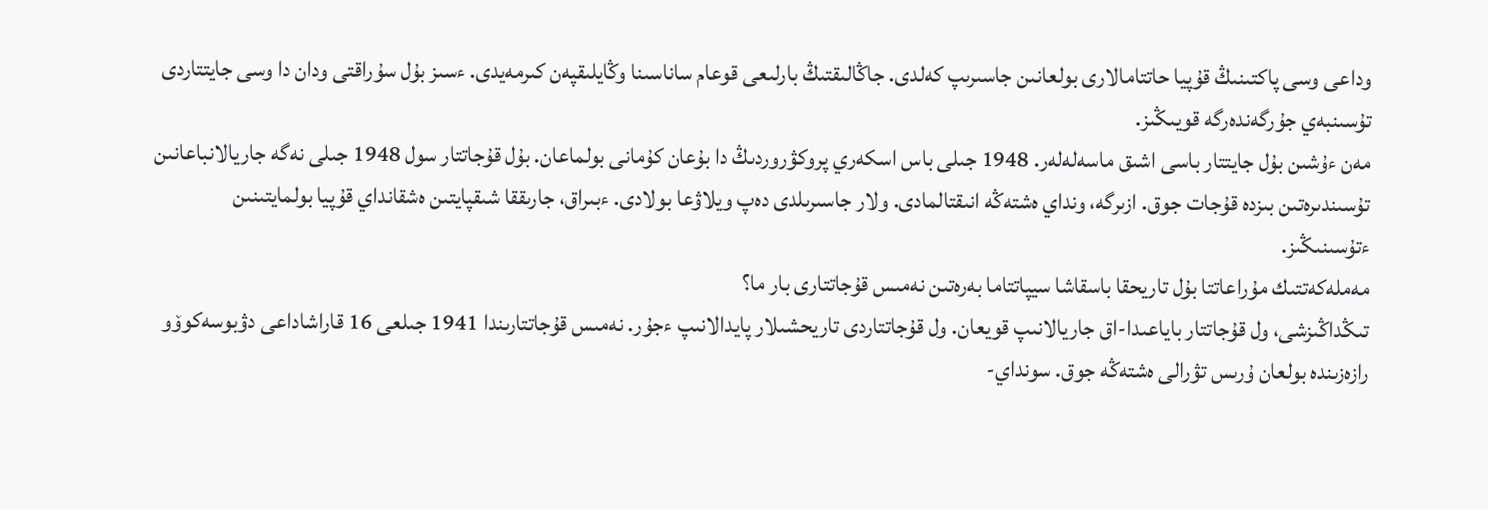وداعى وسى پاكتىنىڭ قۇپيا حاتتامالارى بولعانىن جاسىرىپ كەلدى. جاڭالىقتىڭ بارلىعى قوعام ساناسىنا وڭايلىقپەن كىرمەيدى. ءسىز بۇل سۇراقتى ودان دا وسى جايتتاردى تۇسىنبەي جۇرگەندەرگە قويىڭىز.
مەن ءۇشىن بۇل جايتتار باسى اشىق ماسەلەلەر. 1948 جىلى باس اسكەري پروكۋروردىڭ دا بۇعان كۇمانى بولماعان. بۇل قۇجاتتار سول 1948 جىلى نەگە جاريالانباعانىن تۇسىندىرەتىن بىزدە قۇجات جوق. ازىرگە، ونداي ەشتەڭە انىقتالمادى. ولار جاسىرىلدى دەپ ويلاۋعا بولادى. ءبىراق، جارىققا شىقپايتىن ەشقانداي قۇپيا بولمايتىنىن ءتۇسىنىڭىز.
مەملەكەتتىك مۇراعاتتا بۇل تاريحقا باسقاشا سيپاتتاما بەرەتىن نەمىس قۇجاتتارى بار ما؟
تىڭداڭىزشى، ول قۇجاتتار باياعىدا-اق جاريالانىپ قويعان. ول قۇجاتتاردى تاريحشىلار پايدالانىپ ءجۇر. نەمىس قۇجاتتارىندا 1941 جىلعى 16 قاراشاداعى دۋبوسەكوۆو رازەزىندە بولعان ۇرىس تۋرالى ەشتەڭە جوق. سونداي-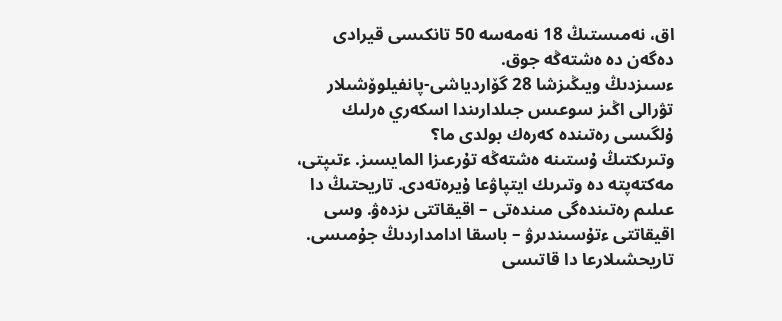اق، نەمىستىڭ 18 نەمەسە 50 تانكىسى قيرادى دەگەن دە ەشتەڭە جوق.
ءسىزدىڭ ويىڭىزشا 28 گۆاردياشى-پانفيلوۆشىلار تۋرالى اڭىز سوعىس جىلدارىندا اسكەري ەرلىك ۇلگىسى رەتىندە كەرەك بولدى ما؟
وتىرىكتىڭ ۇستىنە ەشتەڭە تۇرعىزا المايسىز. ءتىپتى، مەكتەپتە دە وتىرىك ايتپاۋعا ۇيرەتەدى. تاريحتىڭ دا عىلىم رەتىندەگى مىندەتى – اقيقاتتى ىزدەۋ. وسى اقيقاتتى ءتۇسىندىرۋ – باسقا ادامداردىڭ جۇمىسى. تاريحشىلارعا دا قاتىسى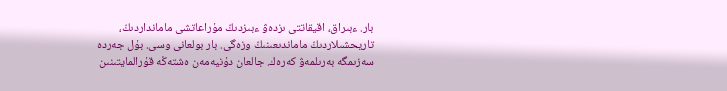بار. ءبىراق، اقيقاتتى ىزدەۋ ءبىزدىڭ مۇراعاتشى مامانداردىڭ، تاريحشىلاردىڭ ماماندىعىنىڭ وزەگى. بار بولعانى وسى. بۇل جەردە سەزىمگە بەرىلمەۋ كەرەك. جالعان دۇنيەمەن ەشتەڭە قۇرالمايتىنىن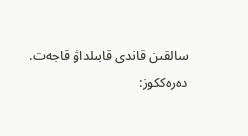سالقىن قاندى قابىلداۋ قاجەت.
دەرەككوز: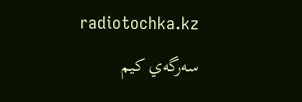radiotochka.kz
سەرگەي كيم